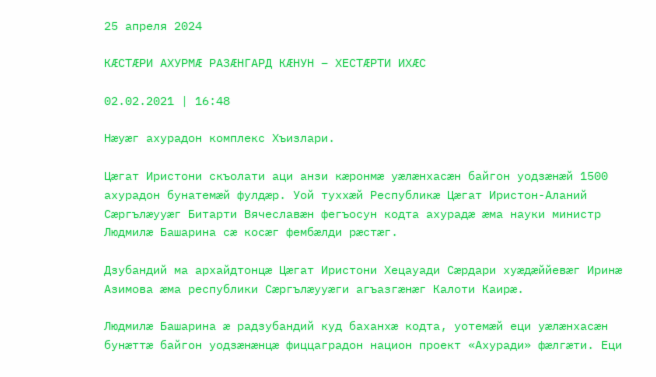25 апреля 2024

КӔСТӔРИ АХУРМӔ РАЗӔНГАРД КӔНУН – ХЕСТӔРТИ ИХӔС

02.02.2021 | 16:48

Нæуæг ахурадон комплекс Хъизлари.

Цӕгат Иристони скъолати аци анзи кӕронмӕ уӕлӕнхасӕн байгон уодзӕнӕй 1500 ахурадон бунатемӕй фулдӕр. Уой туххӕй Республикӕ Цӕгат Иристон-Аланий Сӕргълӕууӕг Битарти Вячеславӕн фегъосун кодта ахурадӕ ӕма науки министр Людмилӕ Башарина сӕ косӕг фембӕлди рӕстӕг.

Дзубандий ма архайдтонцӕ Цӕгат Иристони Хецауади Сӕрдари хуӕдӕййевӕг Иринӕ Азимова ӕма республики Сӕргълӕууӕги агъазгӕнӕг Калоти Каирӕ.

Людмилӕ Башарина ӕ радзубандий куд баханхӕ кодта, уотемӕй еци уӕлӕнхасӕн бунӕттӕ байгон уодзӕнӕнцӕ фиццаградон национ проект «Ахуради» фӕлгӕти. Еци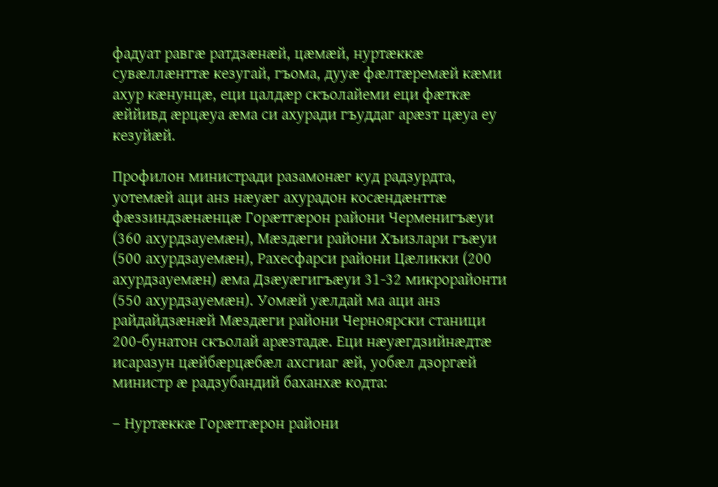фадуат равгӕ ратдзӕнӕй, цӕмӕй, нуртӕккӕ сувӕллӕнттӕ кезугай, гъома, дууӕ фӕлтӕремӕй кӕми ахур кӕнунцӕ, еци цалдӕр скъолайеми еци фӕткӕ ӕййивд ӕрцӕуа ӕма си ахуради гъуддаг арӕзт цӕуа еу кезуйӕй.

Профилон министради разамонӕг куд радзурдта, уотемӕй аци анз нӕуӕг ахурадон косӕндӕнттӕ фӕззиндзӕнӕнцӕ Горӕтгӕрон райони Черменигъӕуи (360 ахурдзауемӕн), Мӕздӕги райони Хъизлари гъӕуи (500 ахурдзауемӕн), Рахесфарси райони Цӕликки (200 ахурдзауемӕн) ӕма Дзӕуӕгигъӕуи 31-32 микрорайонти (550 ахурдзауемӕн). Уомӕй уӕлдай ма аци анз райдайдзӕнӕй Мӕздӕги райони Черноярски станици 200-бунатон скъолай арӕзтадӕ. Еци нӕуӕгдзийнӕдтӕ исаразун цӕйбӕрцӕбӕл ахсгиаг ӕй, уобӕл дзоргӕй министр ӕ радзубандий баханхӕ кодта:

– Нуртӕккӕ Горӕтгӕрон райони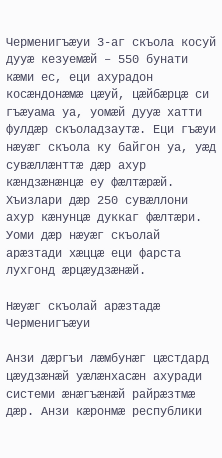Черменигъӕуи 3-аг скъола косуй дууӕ кезуемӕй – 550 бунати кӕми ес, еци ахурадон косӕндонӕмӕ цӕуй, цӕйбӕрцӕ си гъӕуама уа, уомӕй дууӕ хатти фулдӕр скъоладзаутӕ. Еци гъӕуи нӕуӕг скъола ку байгон уа, уӕд сувӕллӕнттӕ дӕр ахур кӕндзӕнӕнцӕ еу фӕлтӕрӕй. Хъизлари дӕр 250 сувӕллони ахур кӕнунцӕ дуккаг фӕлтӕри. Уоми дӕр нӕуӕг скъолай арӕзтади хӕццӕ еци фарста лухгонд ӕрцӕудзӕнӕй.

Нæуæг скъолай арæзтадæ Черменигъæуи

Анзи дӕргъи лӕмбунӕг цӕстдард цӕудзӕнӕй уӕлӕнхасӕн ахуради системи ӕнӕгъӕнӕй райрӕзтмӕ дӕр. Анзи кӕронмӕ республики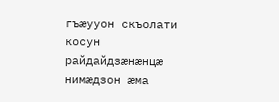гъӕууон скъолати косун райдайдзӕнӕнцӕ нимӕдзон ӕма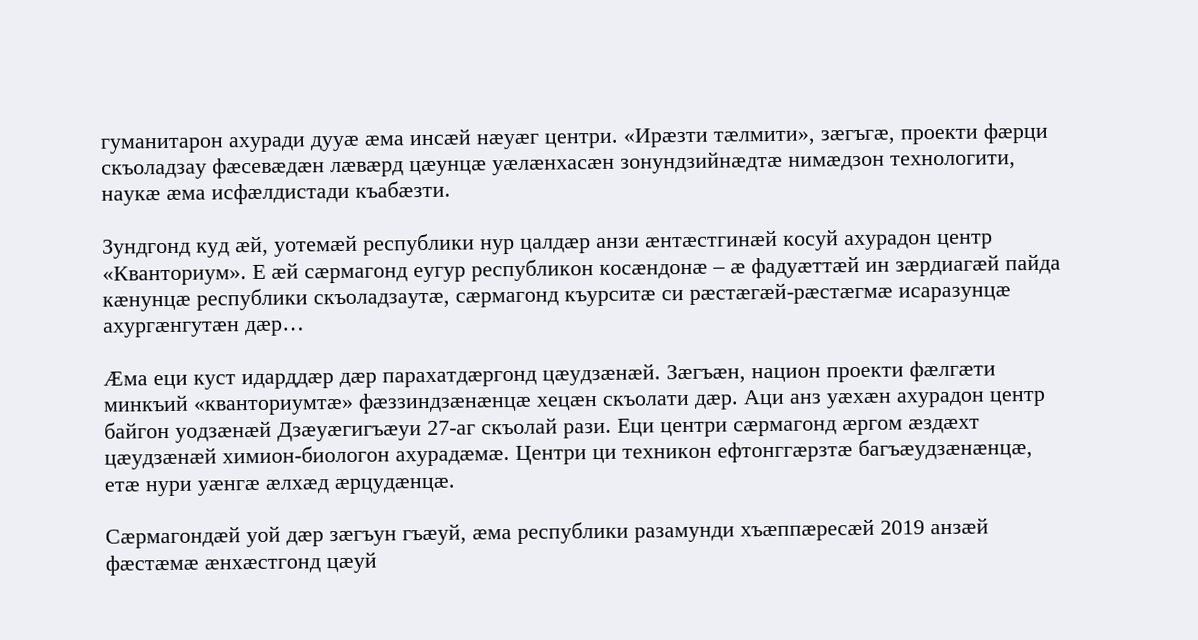гуманитарон ахуради дууӕ ӕма инсӕй нӕуӕг центри. «Ирӕзти тӕлмити», зӕгъгӕ, проекти фӕрци скъоладзау фӕсевӕдӕн лӕвӕрд цӕунцӕ уӕлӕнхасӕн зонундзийнӕдтӕ нимӕдзон технологити, наукӕ ӕма исфӕлдистади къабӕзти.

Зундгонд куд ӕй, уотемӕй республики нур цалдӕр анзи ӕнтӕстгинӕй косуй ахурадон центр «Кванториум». Е ӕй сӕрмагонд еугур республикон косӕндонӕ – ӕ фадуӕттӕй ин зӕрдиагӕй пайда кӕнунцӕ республики скъоладзаутӕ, сӕрмагонд къурситӕ си рӕстӕгӕй-рӕстӕгмӕ исаразунцӕ ахургӕнгутӕн дӕр…

Ӕма еци куст идарддӕр дӕр парахатдӕргонд цӕудзӕнӕй. Зӕгъӕн, национ проекти фӕлгӕти минкъий «кванториумтӕ» фӕззиндзӕнӕнцӕ хецӕн скъолати дӕр. Аци анз уӕхӕн ахурадон центр байгон уодзӕнӕй Дзӕуӕгигъӕуи 27-аг скъолай рази. Еци центри сӕрмагонд ӕргом ӕздӕхт цӕудзӕнӕй химион-биологон ахурадӕмӕ. Центри ци техникон ефтонггӕрзтӕ багъӕудзӕнӕнцӕ, етӕ нури уӕнгӕ ӕлхӕд ӕрцудӕнцӕ.

Сӕрмагондӕй уой дӕр зӕгъун гъӕуй, ӕма республики разамунди хъӕппӕресӕй 2019 анзӕй фӕстӕмӕ ӕнхӕстгонд цӕуй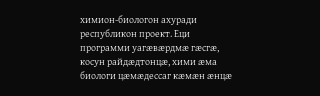химион-биологон ахуради республикон проект. Еци программи уагӕвӕрдмӕ гӕсгӕ, косун райдӕдтонцӕ, хими ӕма биологи цӕмӕдессаг кӕмӕн ӕнцӕ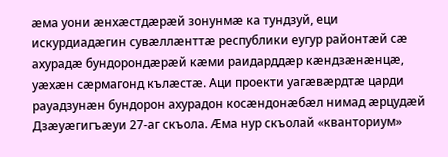ӕма уони ӕнхӕстдӕрӕй зонунмӕ ка тундзуй, еци искурдиадӕгин сувӕллӕнттӕ республики еугур районтӕй сӕ ахурадӕ бундорондӕрӕй кӕми раидарддӕр кӕндзӕнӕнцӕ, уӕхӕн сӕрмагонд кълӕстӕ. Аци проекти уагӕвӕрдтӕ царди рауадзунӕн бундорон ахурадон косӕндонӕбӕл нимад ӕрцудӕй Дзӕуӕгигъӕуи 27-аг скъола. Ӕма нур скъолай «кванториум»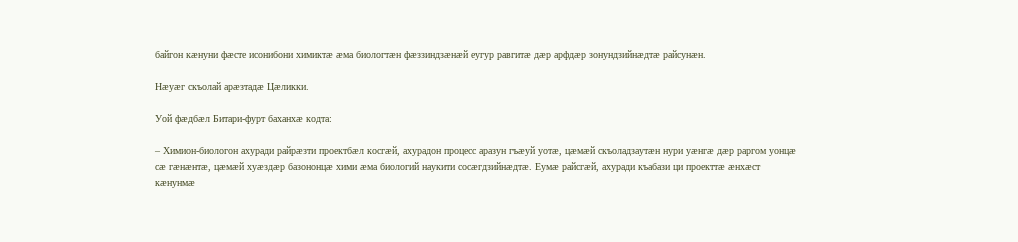байгон кӕнуни фӕсте исонибони химиктӕ ӕма биологтӕн фӕззиндзӕнӕй еугур равгитӕ дӕр арфдӕр зонундзийнӕдтӕ райсунӕн.

Нæуæг скъолай арæзтадæ Цæликки.

Уой фӕдбӕл Битари-фурт баханхӕ кодта:

– Химион-биологон ахуради райрӕзти проектбӕл косгӕй, ахурадон процесс аразун гъӕуй уотӕ, цӕмӕй скъоладзаутӕн нури уӕнгӕ дӕр раргом уонцӕ сӕ гӕнӕнтӕ, цӕмӕй хуӕздӕр базононцӕ хими ӕма биологий наукити сосӕгдзийнӕдтӕ. Еумӕ райсгӕй, ахуради къабази ци проекттӕ ӕнхӕст кӕнунмӕ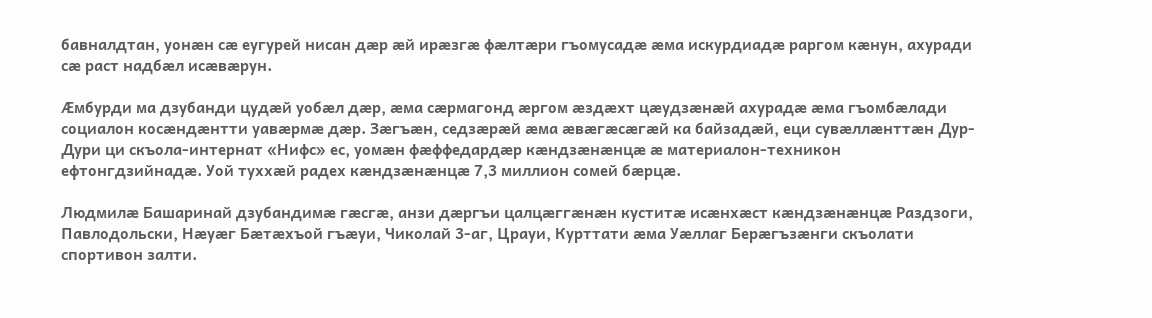бавналдтан, уонӕн сӕ еугурей нисан дӕр ӕй ирӕзгӕ фӕлтӕри гъомусадӕ ӕма искурдиадӕ раргом кӕнун, ахуради сӕ раст надбӕл исӕвӕрун.

Ӕмбурди ма дзубанди цудӕй уобӕл дӕр, ӕма сӕрмагонд ӕргом ӕздӕхт цӕудзӕнӕй ахурадӕ ӕма гъомбӕлади социалон косӕндӕнтти уавӕрмӕ дӕр. Зӕгъӕн, седзӕрӕй ӕма ӕвӕгӕсӕгӕй ка байзадӕй, еци сувӕллӕнттӕн Дур-Дури ци скъола-интернат «Нифс» ес, уомӕн фӕффедардӕр кӕндзӕнӕнцӕ ӕ материалон-техникон ефтонгдзийнадӕ. Уой туххӕй радех кӕндзӕнӕнцӕ 7,3 миллион сомей бӕрцӕ.

Людмилӕ Башаринай дзубандимӕ гӕсгӕ, анзи дӕргъи цалцӕггӕнӕн куститӕ исӕнхӕст кӕндзӕнӕнцӕ Раздзоги, Павлодольски, Нӕуӕг Бӕтӕхъой гъӕуи, Чиколай 3-аг, Црауи, Курттати ӕма Уӕллаг Берӕгъзӕнги скъолати спортивон залти.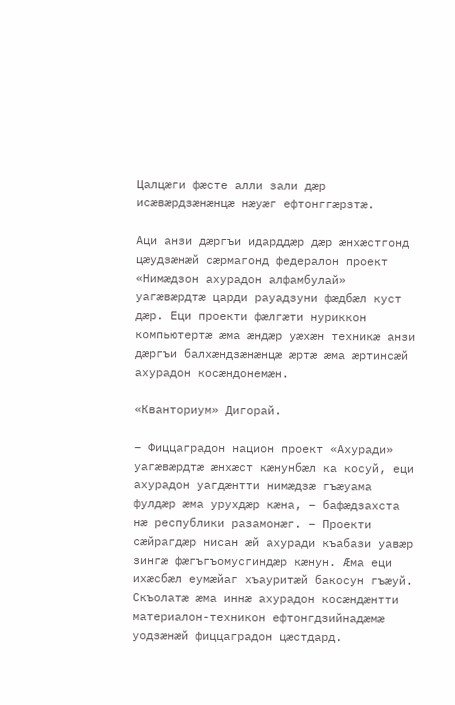Цалцӕги фӕсте алли зали дӕр исӕвӕрдзӕнӕнцӕ нӕуӕг ефтонггӕрзтӕ.

Аци анзи дӕргъи идарддӕр дӕр ӕнхӕстгонд цӕудзӕнӕй сӕрмагонд федералон проект «Нимӕдзон ахурадон алфамбулай» уагӕвӕрдтӕ царди рауадзуни фӕдбӕл куст дӕр. Еци проекти фӕлгӕти нуриккон компьютертӕ ӕма ӕндӕр уӕхӕн техникӕ анзи дӕргъи балхӕндзӕнӕнцӕ ӕртӕ ӕма ӕртинсӕй ахурадон косӕндонемӕн.

«Кванториум» Дигорай.

– Фиццаградон национ проект «Ахуради» уагӕвӕрдтӕ ӕнхӕст кӕнунбӕл ка косуй, еци ахурадон уагдӕнтти нимӕдзӕ гъӕуама фулдӕр ӕма урухдӕр кӕна, – бафӕдзахста нӕ республики разамонӕг. – Проекти сӕйрагдӕр нисан ӕй ахуради къабази уавӕр зингӕ фӕгъгъомусгиндӕр кӕнун. Ӕма еци ихӕсбӕл еумӕйаг хъауритӕй бакосун гъӕуй. Скъолатӕ ӕма иннӕ ахурадон косӕндӕнтти материалон-техникон ефтонгдзийнадӕмӕ уодзӕнӕй фиццаградон цӕстдард.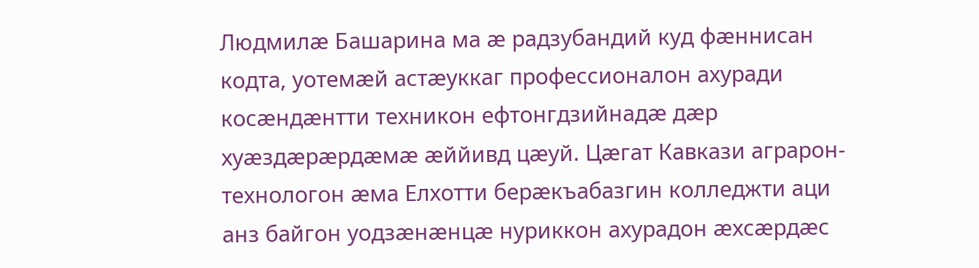Людмилӕ Башарина ма ӕ радзубандий куд фӕннисан кодта, уотемӕй астӕуккаг профессионалон ахуради косӕндӕнтти техникон ефтонгдзийнадӕ дӕр хуӕздӕрӕрдӕмӕ ӕййивд цӕуй. Цӕгат Кавкази аграрон-технологон ӕма Елхотти берӕкъабазгин колледжти аци анз байгон уодзӕнӕнцӕ нуриккон ахурадон ӕхсӕрдӕс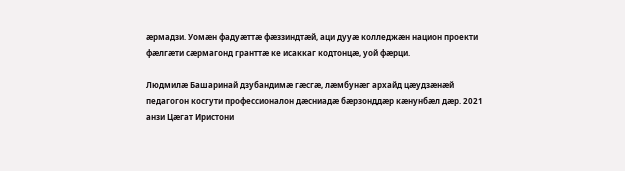ӕрмадзи. Уомӕн фадуӕттӕ фӕззиндтӕй, аци дууӕ колледжӕн национ проекти фӕлгӕти сӕрмагонд гранттӕ ке исаккаг кодтонцӕ, уой фӕрци.

Людмилӕ Башаринай дзубандимӕ гӕсгӕ, лӕмбунӕг архайд цӕудзӕнӕй педагогон косгути профессионалон дӕсниадӕ бӕрзонддӕр кӕнунбӕл дӕр. 2021 анзи Цӕгат Иристони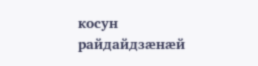косун райдайдзӕнӕй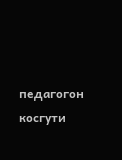педагогон косгути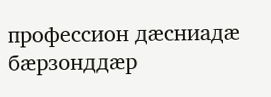профессион дӕсниадӕ бӕрзонддӕр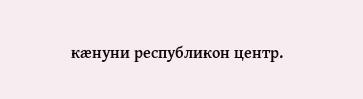кӕнуни республикон центр.